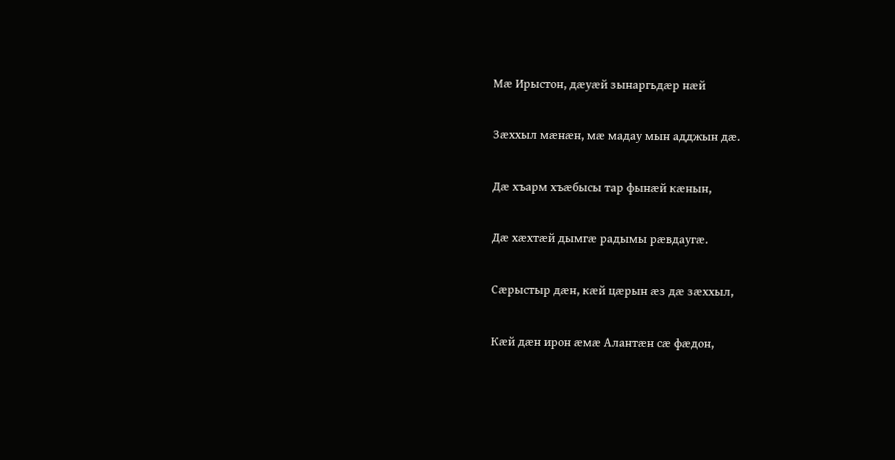Мæ Ирыстон, дæуæй зынаргьдæр нæй

Зæххыл мæнæн, мæ мадау мын адджын дæ.

Дæ хъарм хъæбысы тар фынæй кæнын,

Дæ хæхтæй дымгæ радымы рæвдаугæ.

Сæрыстыр дæн, кæй цæрын æз дæ зæххыл,

Кæй дæн ирон æмæ Алантæн сæ фæдон,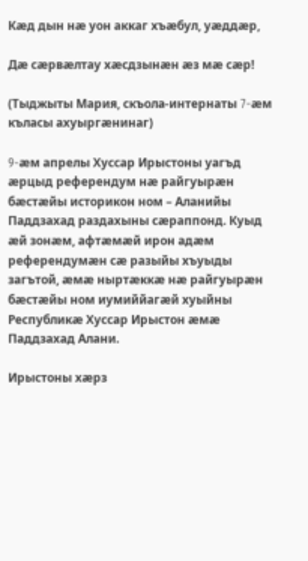Кæд дын нæ уон аккаг хъæбул, уæддæр,

Дæ сæрвæлтау хæсдзынæн æз мæ сæр!

(Тыджыты Мария, скъола-интернаты 7-æм къласы ахуыргæнинаг)

9-æм апрелы Хуссар Ирыстоны уагъд æрцыд референдум нæ райгуырæн бæстæйы историкон ном – Аланийы Паддзахад раздахыны сæраппонд. Куыд æй зонæм, афтæмæй ирон адæм референдумæн сæ разыйы хъуыды загътой, æмæ ныртæккæ нæ райгуырæн бæстæйы ном иумиййагæй хуыйны Республикæ Хуссар Ирыстон æмæ Паддзахад Алани.

Ирыстоны хæрз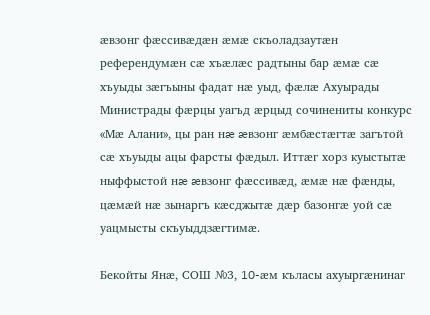æвзонг фæссивæдæн æмæ скъоладзаутæн референдумæн сæ хъæлæс радтыны бар æмæ сæ хъуыды зæгъыны фадат нæ уыд, фæлæ Ахуырады Министрады фæрцы уагъд æрцыд сочинениты конкурс «Мæ Алани», цы ран нæ æвзонг æмбæстæгтæ загътой сæ хъуыды ацы фарсты фæдыл. Иттæг хорз куыстытæ ныффыстой нæ æвзонг фæссивæд, æмæ нæ фæнды, цæмæй нæ зынаргъ кæсджытæ дæр базонгæ уой сæ уацмысты скъуыддзæгтимæ.

Бекойты Янæ, СОШ №3, 10-æм къласы ахуыргæнинаг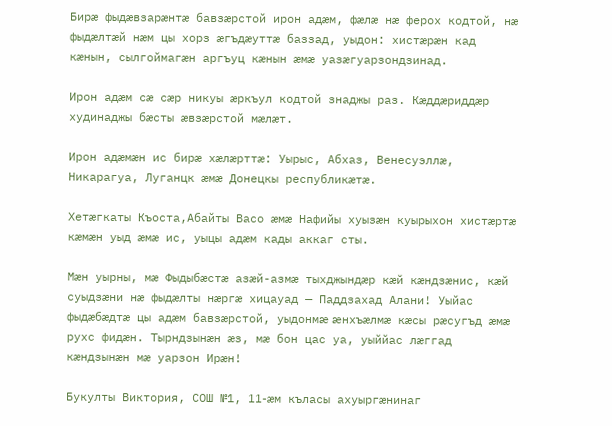Бирæ фыдæвзарæнтæ бавзæрстой ирон адæм, фæлæ нæ ферох кодтой, нæ фыдæлтæй нæм цы хорз æгъдæуттæ баззад, уыдон: хистæрæн кад кæнын, сылгоймагæн аргъуц кæнын æмæ уазæгуарзондзинад.

Ирон адæм сæ сæр никуы æркъул кодтой знаджы раз. Кæддæриддæр худинаджы бæсты æвзæрстой мæлæт.

Ирон адæмæн ис бирæ хæлæрттæ: Уырыс, Абхаз, Венесуэллæ, Никарагуа, Луганцк æмæ Донецкы республикæтæ.

Хетæгкаты Къоста,Абайты Васо æмæ Нафийы хуызæн куырыхон хистæртæ кæмæн уыд æмæ ис, уыцы адæм кады аккаг сты.

Мæн уырны, мæ Фыдыбæстæ азæй-азмæ тыхджындæр кæй кæндзæнис, кæй суыдзæни нæ фыдæлты нæргæ хицауад — Паддзахад Алани! Уыйас фыдæбæдтæ цы адæм бавзæрстой, уыдонмæ æнхъæлмæ кæсы рæсугъд æмæ рухс фидæн. Тырндзынæн æз, мæ бон цас уа, уыййас лæггад кæндзынæн мæ уарзон Ирæн!

Букулты Виктория, СОШ №1, 11-æм къласы ахуыргæнинаг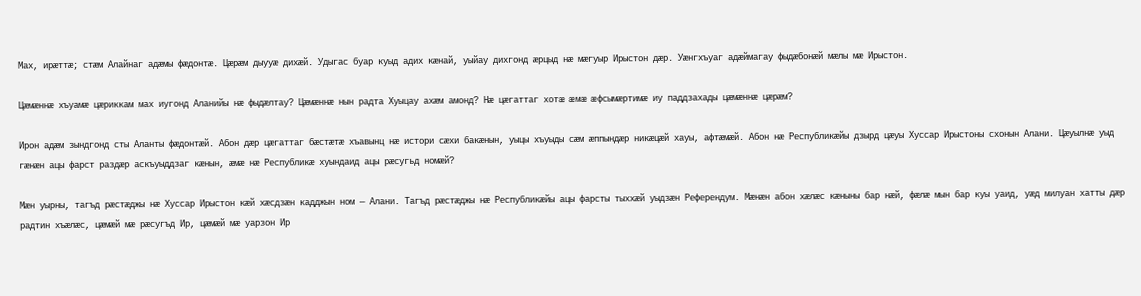Мах, ирæттæ; стæм Алайнаг адæмы фæдонтæ. Цæрæм дыууæ дихæй. Удыгас буар куыд адих кæнай, уыйау дихгонд æрцыд нæ мæгуыр Ирыстон дæр. Уæнгхъуаг адæймагау фыдæбонæй мæлы мæ Ирыстон.

Цæмæннæ хъуамæ цæриккам мах иугонд Аланийы нæ фыдæлтау? Цæмæннæ нын радта Хуыцау ахæм амонд? Нæ цæгаттаг хотæ æмæ æфсымæртимæ иу паддзахады цæмæннæ цæрæм?

Ирон адæм зындгонд сты Аланты фæдонтæй. Абон дæр цæгаттаг бæстæтæ хъавынц нæ истори сæхи бакæнын, уыцы хъуыды сæм æппындæр никæцæй хауы, афтæмæй. Абон нæ Республикæйы дзырд цæуы Хуссар Ирыстоны схонын Алани. Цæуылнæ уыд гæнæн ацы фарст раздæр аскъуыддзаг кæнын, æмæ нæ Республикæ хуындаид ацы рæсугьд номæй?

Мæн уырны, тагъд рæстæджы нæ Хуссар Ирыстон кæй хæсдзæн кадджын ном — Алани. Тагъд рæстæджы нæ Республикæйы ацы фарсты тыххæй уыдзæн Референдум. Мæнæн абон хæлæс кæныны бар нæй, фæлæ мын бар куы уаид, уæд милуан хатты дæр радтин хъæлæс, цæмæй мæ рæсугъд Ир, цæмæй мæ уарзон Ир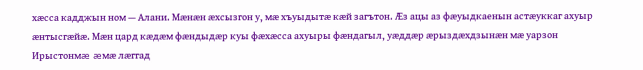хæсса кадджын ном — Алани. Мæнæн æхсызгон у, мæ хъуыдытæ кæй загътон. Æз ацы аз фæуыдкаенын астæуккаг ахуыр æнтысгæйæ. Мæн цард кæдæм фæндыдæр куы фæхæсса ахуыры фæндагыл, уæддæр æрыздæхдзынæн мæ уарзон Ирыстонмæ æмæ лæггад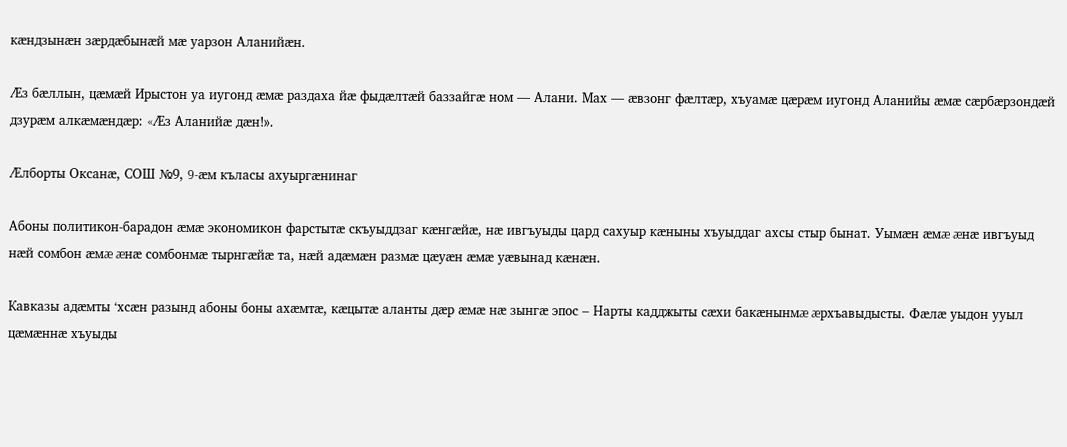кæндзынæн зæрдæбынæй мæ уарзон Аланийæн.

Æз бæллын, цæмæй Ирыстон уа иугонд æмæ раздаха йæ фыдæлтæй баззайгæ ном — Алани. Мах — æвзонг фæлтæр, хъуамæ цæрæм иугонд Аланийы æмæ сæрбæрзондæй дзурæм алкæмæндæр: «Æз Аланийæ дæн!».

Æлборты Оксанæ, СОШ №9, 9-æм къласы ахуыргæнинаг

Абоны политикон-барадон æмæ экономикон фарстытæ скъуыддзаг кæнгæйæ, нæ ивгъуыды цард сахуыр кæныны хъуыддаг ахсы стыр бынат. Уымæн æмæ æнæ ивгъуыд нæй сомбон æмæ æнæ сомбонмæ тырнгæйæ та, нæй адæмæн размæ цæуæн æмæ уæвынад кæнæн.

Кавказы адæмты ‘хсæн разынд абоны боны ахæмтæ, кæцытæ аланты дæр æмæ нæ зынгæ эпос – Нарты кадджыты сæхи бакæнынмæ æрхъавыдысты. Фæлæ уыдон ууыл цæмæннæ хъуыды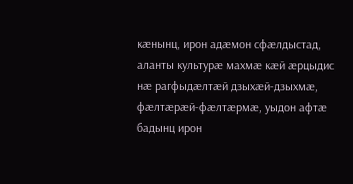кæнынц, ирон адæмон сфæлдыстад, аланты культурæ махмæ кæй æрцыдис нæ рагфыдæлтæй дзыхæй-дзыхмæ, фæлтæрæй-фæлтæрмæ, уыдон афтæ бадынц ирон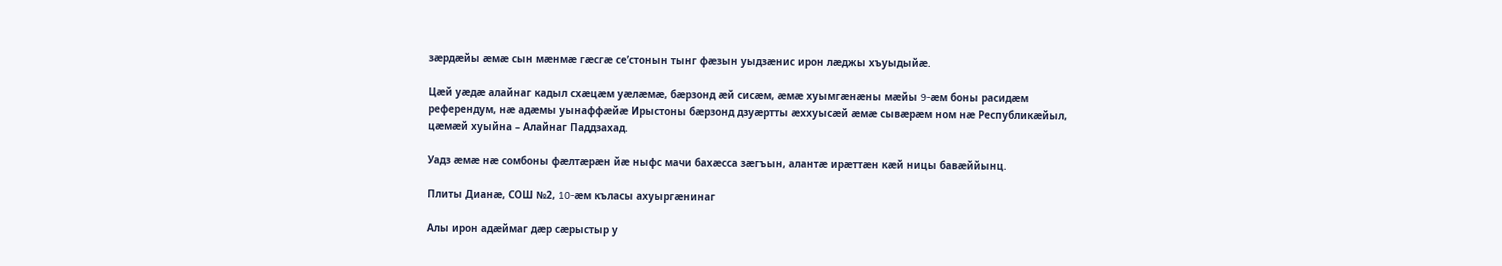зæрдæйы æмæ сын мæнмæ гæсгæ се’стонын тынг фæзын уыдзæнис ирон лæджы хъуыдыйæ.

Цæй уæдæ алайнаг кадыл схæцæм уæлæмæ, бæрзонд æй сисæм, æмæ хуымгæнæны мæйы 9-æм боны расидæм референдум, нæ адæмы уынаффæйæ Ирыстоны бæрзонд дзуæртты æххуысæй æмæ сывæрæм ном нæ Республикæйыл, цæмæй хуыйна – Алайнаг Паддзахад.

Уадз æмæ нæ сомбоны фæлтæрæн йæ ныфс мачи бахæсса зæгъын, алантæ ирæттæн кæй ницы бавæййынц.

Плиты Дианæ, СОШ №2, 10-æм къласы ахуыргæнинаг

Алы ирон адæймаг дæр сæрыстыр у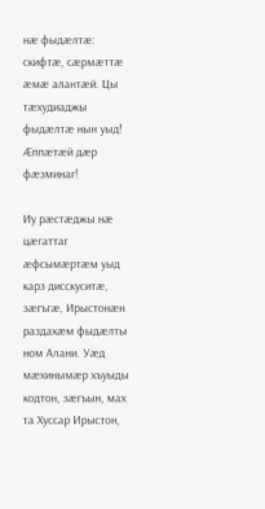нæ фыдæлтæ: скифтæ, сæрмæттæ æмæ алантæй. Цы тæхудиаджы фыдæлтæ нын уыд! Æппæтæй дæр фæзминаг!

Иу рæстæджы нæ цæгаттаг æфсымæртæм уыд карз дисскуситæ, зæгъгæ, Ирыстонæн раздахæм фыдæлты ном Алани. Уæд мæхинымæр хъуыды кодтон, зæгъын, мах та Хуссар Ирыстон,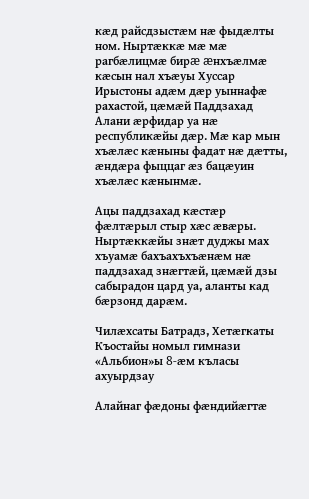кæд райсдзыстæм нæ фыдæлты ном. Ныртæккæ мæ мæ рагбæлицмæ бирæ æнхъæлмæ кæсын нал хъæуы Хуссар Ирыстоны адæм дæр уыннафæ рахастой, цæмæй Паддзахад Алани æрфидар уа нæ республикæйы дæр. Мæ кар мын хъæлæс кæныны фадат нæ дæтты, æндæра фыццаг æз бацæуин хъæлæс кæнынмæ.

Ацы паддзахад кæстæр фæлтæрыл стыр хæс æвæры. Ныртæккæйы знæт дуджы мах хъуамæ бахъахъхъæнæм нæ паддзахад знæгтæй, цæмæй дзы сабырадон цард уа, аланты кад бæрзонд дарæм.

Чилæхсаты Батрадз, Xетæгкаты Къостайы номыл гимнази «Альбион»ы 8-æм къласы ахуырдзау

Алайнаг фæдоны фæндийæгтæ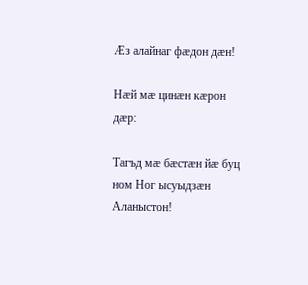Æз алайнаг фæдон дæн!

Нæй мæ цинæн кæрон дæр:

Тагъд мæ бæстæн йæ буц ном Ног ысуыдзæн Аланыстон!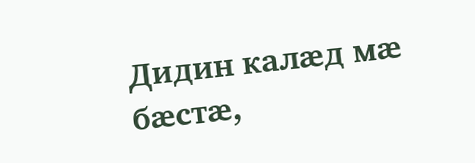Дидин калæд мæ бæстæ,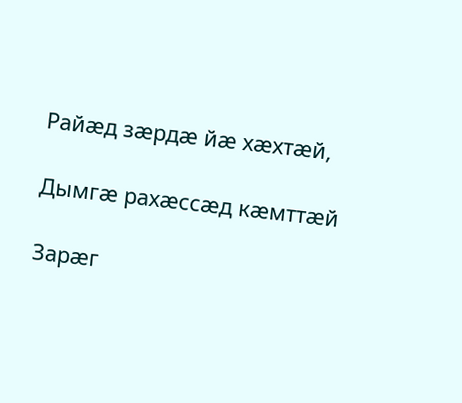Райæд зæрдæ йæ хæхтæй,

Дымгæ рахæссæд кæмттæй

Зарæг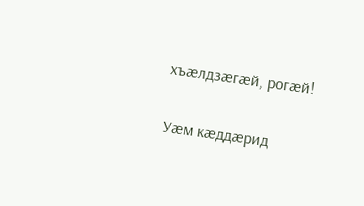хъæлдзæгæй, рогæй!

Уæм кæддæрид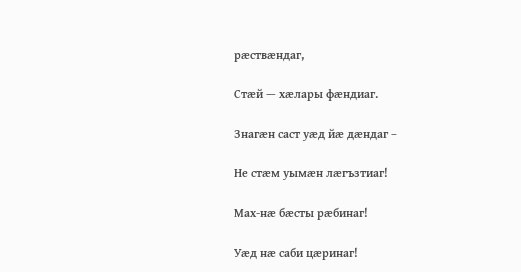рæствæндаг,

Стæй — хæлары фæндиаг.

Знагæн саст уæд йæ дæндаг –

Не стæм уымæн лæгъзтиаг!

Мах-нæ бæсты рæбинаг!

Уæд нæ саби цæринаг!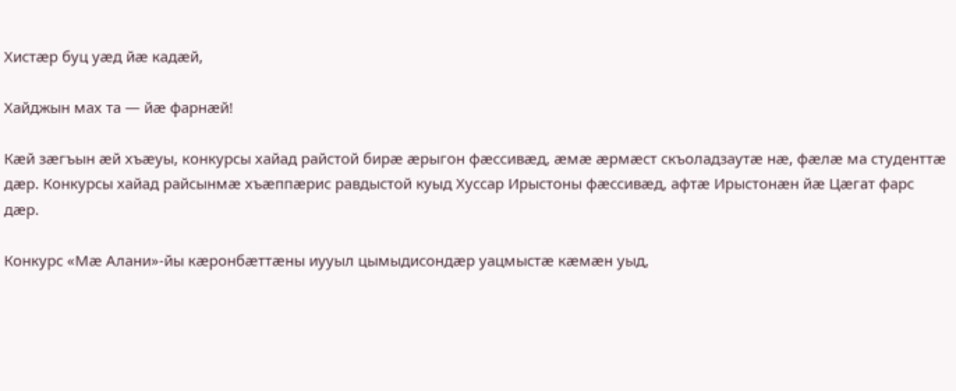Хистæр буц уæд йæ кадæй,

Хайджын мах та — йæ фарнæй!

Кæй зæгъын æй хъæуы, конкурсы хайад райстой бирæ æрыгон фæссивæд, æмæ æрмæст скъоладзаутæ нæ, фæлæ ма студенттæ дæр. Конкурсы хайад райсынмæ хъæппæрис равдыстой куыд Хуссар Ирыстоны фæссивæд, афтæ Ирыстонæн йæ Цæгат фарс дæр.

Конкурс «Мæ Алани»-йы кæронбæттæны иууыл цымыдисондæр уацмыстæ кæмæн уыд,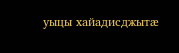уыцы хайадисджытæ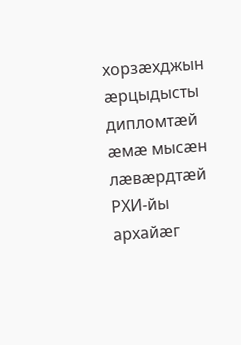хорзæхджын æрцыдысты дипломтæй æмæ мысæн лæвæрдтæй РХИ-йы архайæг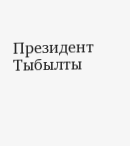Президент Тыбылты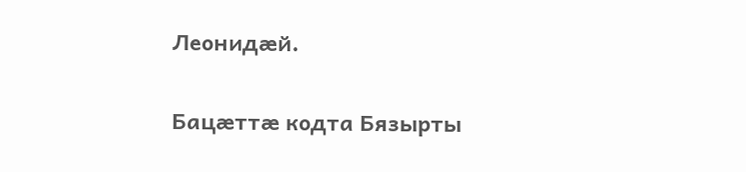Леонидæй.

Бацæттæ кодта Бязырты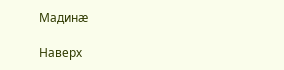Мадинæ

Наверх